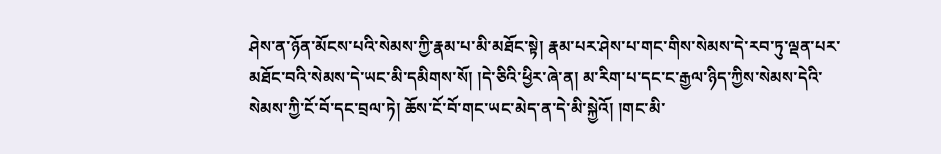ཤེས་ན་ཉོན་མོངས་པའི་སེམས་ཀྱི་རྣམ་པ་མི་མཐོང་སྟེ། རྣམ་པར་ཤེས་པ་གང་གིས་སེམས་དེ་རབ་ཏུ་ལྡན་པར་མཐོང་བའི་སེམས་དེ་ཡང་མི་དམིགས་སོ། །དེ་ཅིའི་ཕྱིར་ཞེ་ན། མ་རིག་པ་དང་ང་རྒྱལ་ཉིད་ཀྱིས་སེམས་དེའི་སེམས་ཀྱི་ངོ་བོ་དང་བྲལ་ཏེ། ཆོས་ངོ་བོ་གང་ཡང་མེད་ན་དེ་མི་སྐྱེའོ། །གང་མི་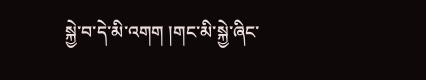སྐྱེ་བ་དེ་མི་འགག །གང་མི་སྐྱེ་ཞིང་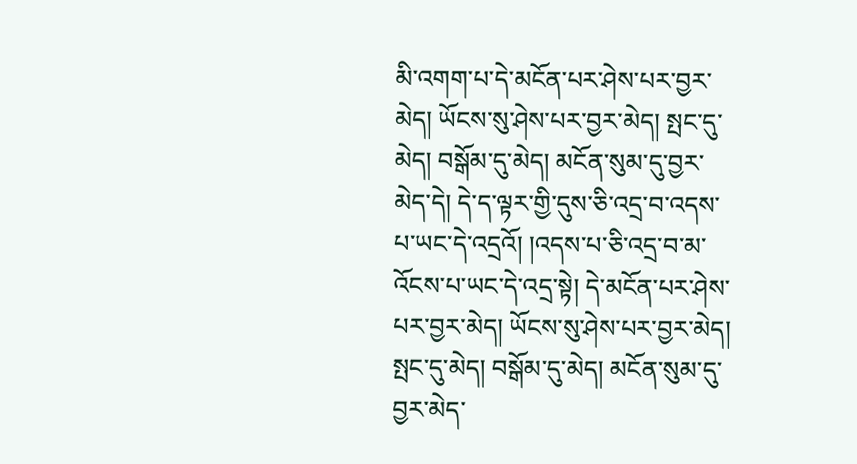མི་འགག་པ་དེ་མངོན་པར་ཤེས་པར་བྱར་མེད། ཡོངས་སུ་ཤེས་པར་བྱར་མེད། སྤང་དུ་མེད། བསྒོམ་དུ་མེད། མངོན་སུམ་དུ་བྱར་མེད་དེ། དེ་ད་ལྟར་གྱི་དུས་ཅི་འདྲ་བ་འདས་པ་ཡང་དེ་འདྲའོ། །འདས་པ་ཅི་འདྲ་བ་མ་འོངས་པ་ཡང་དེ་འདྲ་སྟེ། དེ་མངོན་པར་ཤེས་པར་བྱར་མེད། ཡོངས་སུ་ཤེས་པར་བྱར་མེད། སྤང་དུ་མེད། བསྒོམ་དུ་མེད། མངོན་སུམ་དུ་བྱར་མེད་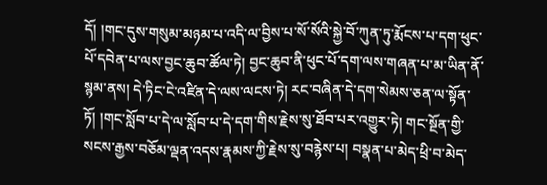དོ། །གང་དུས་གསུམ་མཉམ་པ་འདི་ལ་བྱིས་པ་སོ་སོའི་སྐྱེ་བོ་ཀུན་ཏུ་རྨོངས་པ་དག་ཕུང་པོ་དབེན་པ་ལས་བྱང་ཆུབ་ཚོལ་ཏེ། བྱང་ཆུབ་ནི་ཕུང་པོ་དག་ལས་གཞན་པ་མ་ཡིན་ནོ་སྙམ་ནས། དེ་ཏིང་ངེ་འཛིན་དེ་ལས་ལངས་ཏེ། རང་བཞིན་དེ་དག་སེམས་ཅན་ལ་སྟོན་ཏོ། །གང་སློབ་པ་དེ་ལ་སློབ་པ་དེ་དག་གིས་རྗེས་སུ་ཐོབ་པར་འགྱུར་ཏེ། གང་སྔོན་གྱི་སངས་རྒྱས་བཅོམ་ལྡན་འདས་རྣམས་ཀྱི་རྗེས་སུ་བརྙེས་པ། བསྣན་པ་མེད་ཕྲི་བ་མེད་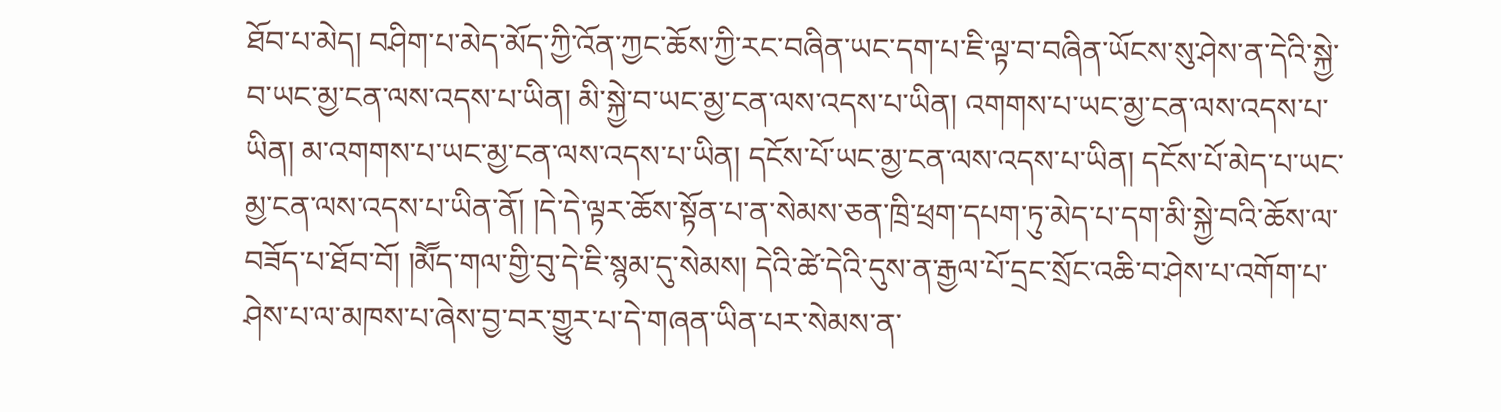ཐོབ་པ་མེད། བཤིག་པ་མེད་མོད་ཀྱི་འོན་ཀྱང་ཆོས་ཀྱི་རང་བཞིན་ཡང་དག་པ་ཇི་ལྟ་བ་བཞིན་ཡོངས་སུ་ཤེས་ན་དེའི་སྐྱེ་བ་ཡང་མྱ་ངན་ལས་འདས་པ་ཡིན། མི་སྐྱེ་བ་ཡང་མྱ་ངན་ལས་འདས་པ་ཡིན། འགགས་པ་ཡང་མྱ་ངན་ལས་འདས་པ་ཡིན། མ་འགགས་པ་ཡང་མྱ་ངན་ལས་འདས་པ་ཡིན། དངོས་པོ་ཡང་མྱ་ངན་ལས་འདས་པ་ཡིན། དངོས་པོ་མེད་པ་ཡང་མྱ་ངན་ལས་འདས་པ་ཡིན་ནོ། །དེ་དེ་ལྟར་ཆོས་སྟོན་པ་ན་སེམས་ཅན་ཁྲི་ཕྲག་དཔག་ཏུ་མེད་པ་དག་མི་སྐྱེ་བའི་ཆོས་ལ་བཟོད་པ་ཐོབ་བོ། །མཽད་གལ་གྱི་བུ་དེ་ཇི་སྙམ་དུ་སེམས། དེའི་ཚེ་དེའི་དུས་ན་རྒྱལ་པོ་དྲང་སྲོང་འཆི་བ་ཤེས་པ་འགོག་པ་ཤེས་པ་ལ་མཁས་པ་ཞེས་བྱ་བར་གྱུར་པ་དེ་གཞན་ཡིན་པར་སེམས་ན་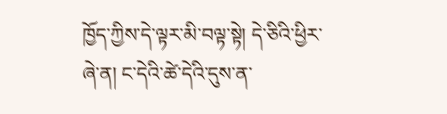ཁྱོད་ཀྱིས་དེ་ལྟར་མི་བལྟ་སྟེ། དེ་ཅིའི་ཕྱིར་ཞེ་ན། ང་དེའི་ཚེ་དེའི་དུས་ན་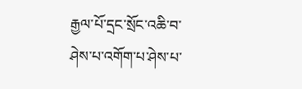རྒྱལ་པོ་དྲང་སྲོང་འཆི་བ་ཤེས་པ་འགོག་པ་ཤེས་པ་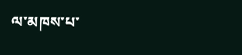ལ་མཁས་པ་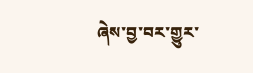ཞེས་བྱ་བར་གྱུར་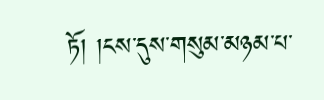ཏོ། །ངས་དུས་གསུམ་མཉམ་པ་